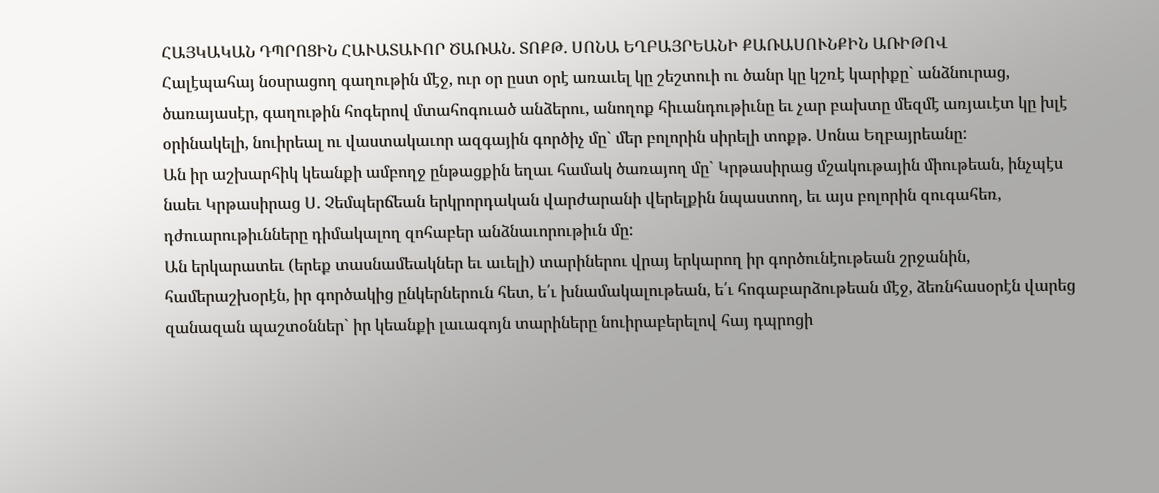ՀԱՅԿԱԿԱՆ ԴՊՐՈՑԻՆ ՀԱՒԱՏԱՒՈՐ ԾԱՌԱՆ. ՏՈՔԹ. ՍՈՆԱ ԵՂԲԱՅՐԵԱՆԻ ՔԱՌԱՍՈՒՆՔԻՆ ԱՌԻԹՈՎ
Հալէպահայ նօսրացող գաղութին մէջ, ուր օր ըստ օրէ առաւել կը շեշտուի ու ծանր կը կշռէ կարիքը` անձնուրաց, ծառայասէր, գաղութին հոգերով մտահոգուած անձերու, անողոք հիւանդութիւնը եւ չար բախտը մեզմէ առյաւէտ կը խլէ օրինակելի, նուիրեալ ու վաստակաւոր ազգային գործիչ մը` մեր բոլորին սիրելի տոքթ. Սոնա Եղբայրեանը:
Ան իր աշխարհիկ կեանքի ամբողջ ընթացքին եղաւ համակ ծառայող մը` Կրթասիրաց մշակութային միութեան, ինչպէս նաեւ Կրթասիրաց Ս. Չեմպերճեան երկրորդական վարժարանի վերելքին նպաստող, եւ այս բոլորին զուգահեռ, դժուարութիւնները դիմակալող զոհաբեր անձնաւորութիւն մը:
Ան երկարատեւ (երեք տասնամեակներ եւ աւելի) տարիներու վրայ երկարող իր գործունէութեան շրջանին, համերաշխօրէն, իր գործակից ընկերներուն հետ, ե՛ւ խնամակալութեան, ե՛ւ հոգաբարձութեան մէջ, ձեռնհասօրէն վարեց զանազան պաշտօններ` իր կեանքի լաւագոյն տարիները նուիրաբերելով հայ դպրոցի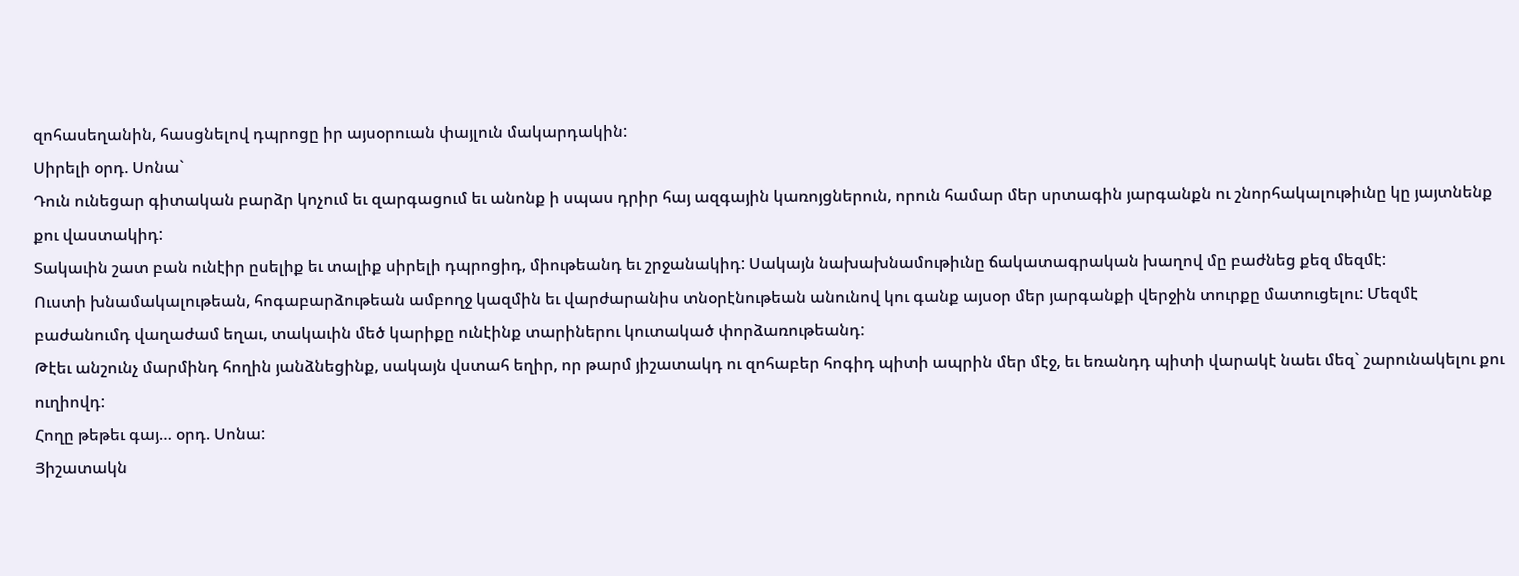զոհասեղանին, հասցնելով դպրոցը իր այսօրուան փայլուն մակարդակին:
Սիրելի օրդ. Սոնա`
Դուն ունեցար գիտական բարձր կոչում եւ զարգացում եւ անոնք ի սպաս դրիր հայ ազգային կառոյցներուն, որուն համար մեր սրտագին յարգանքն ու շնորհակալութիւնը կը յայտնենք քու վաստակիդ:
Տակաւին շատ բան ունէիր ըսելիք եւ տալիք սիրելի դպրոցիդ, միութեանդ եւ շրջանակիդ: Սակայն նախախնամութիւնը ճակատագրական խաղով մը բաժնեց քեզ մեզմէ:
Ուստի խնամակալութեան, հոգաբարձութեան ամբողջ կազմին եւ վարժարանիս տնօրէնութեան անունով կու գանք այսօր մեր յարգանքի վերջին տուրքը մատուցելու: Մեզմէ բաժանումդ վաղաժամ եղաւ, տակաւին մեծ կարիքը ունէինք տարիներու կուտակած փորձառութեանդ:
Թէեւ անշունչ մարմինդ հողին յանձնեցինք, սակայն վստահ եղիր, որ թարմ յիշատակդ ու զոհաբեր հոգիդ պիտի ապրին մեր մէջ, եւ եռանդդ պիտի վարակէ նաեւ մեզ` շարունակելու քու ուղիովդ:
Հողը թեթեւ գայ… օրդ. Սոնա:
Յիշատակն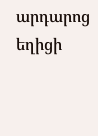արդարոց եղիցի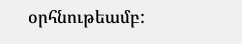օրհնութեամբ: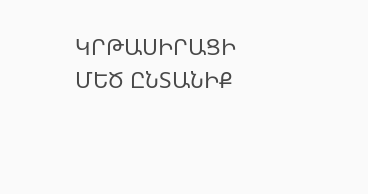ԿՐԹԱՍԻՐԱՑԻ ՄԵԾ ԸՆՏԱՆԻՔ